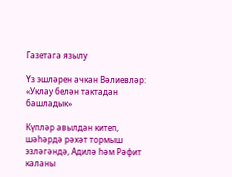Газетага язылу

Үз эшләрен ачкан Вәлиевләр: «Уклау белән тактадан башладык»

Күпләр авылдан китеп, шәһәрдә рәхәт тормыш эзләгәндә, Адилә һәм Рәфит каланы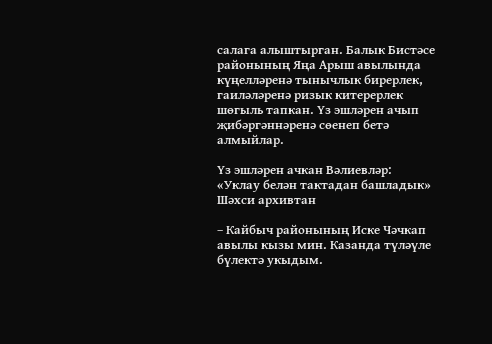салага алыштырган. Балык Бистәсе районының Яңа Арыш авылында күңелләренә тынычлык бирерлек, гаиләләренә ризык китерерлек шөгыль тапкан. Үз эшләрен ачып җибәргәннәренә сөенеп бетә алмыйлар.

Үз эшләрен ачкан Вәлиевләр: «Уклау белән тактадан башладык»
Шәхси архивтан

– Кайбыч районының Иске Чәчкап авылы кызы мин. Казанда түләүле бүлектә укыдым.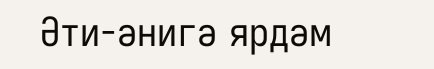Әти-әнигә ярдәм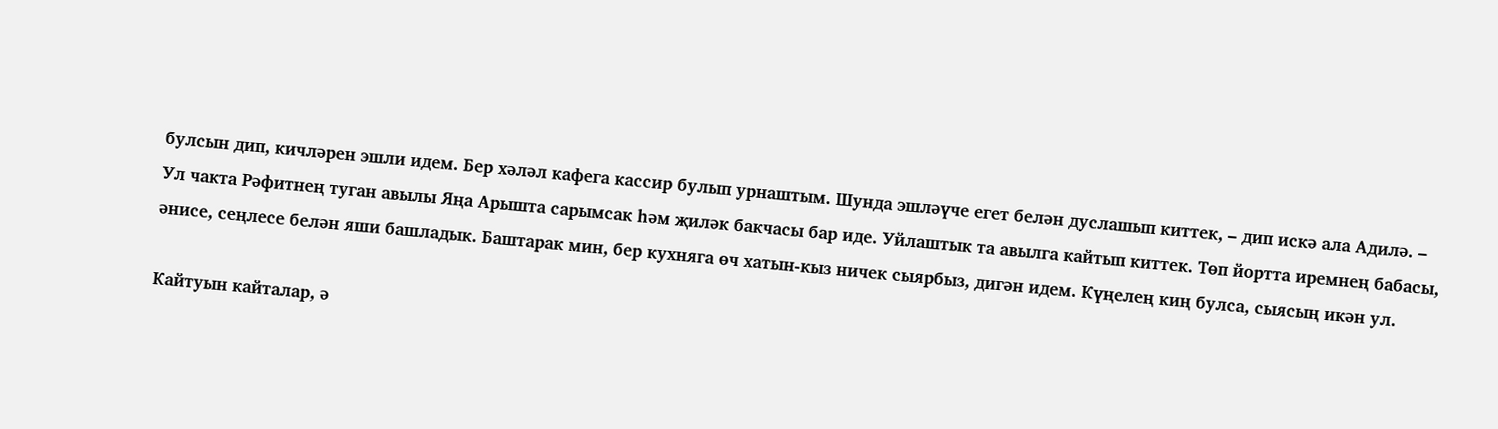булсын дип, кичләрен эшли идем. Бер хәләл кафега кассир булып урнаштым. Шунда эшләүче егет белән дуслашып киттек, – дип искә ала Адилә. – Ул чакта Рәфитнең туган авылы Яңа Арышта сарымсак һәм җиләк бакчасы бар иде. Уйлаштык та авылга кайтып киттек. Төп йортта иремнең бабасы, әнисе, сеңлесе белән яши башладык. Баштарак мин, бер кухняга өч хатын-кыз ничек сыярбыз, дигән идем. Күңелең киң булса, сыясың икән ул.

Кайтуын кайталар, ә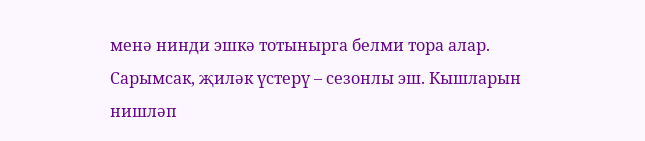менә нинди эшкә тотынырга белми тора алар. Сарымсак, җиләк үстерү – сезонлы эш. Кышларын нишләп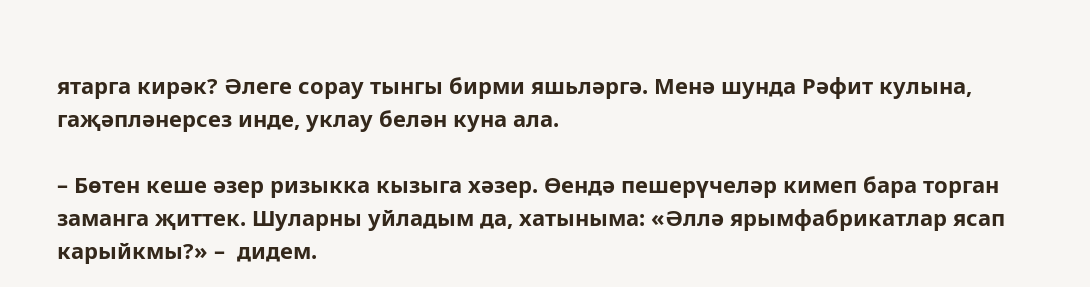ятарга кирәк? Әлеге сорау тынгы бирми яшьләргә. Менә шунда Рәфит кулына, гаҗәпләнерсез инде, уклау белән куна ала.

– Бөтен кеше әзер ризыкка кызыга хәзер. Өендә пешерүчеләр кимеп бара торган заманга җиттек. Шуларны уйладым да, хатыныма: «Әллә ярымфабрикатлар ясап карыйкмы?» –  дидем.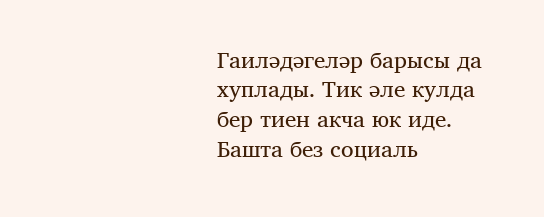Гаиләдәгеләр барысы да хуплады. Тик әле кулда бер тиен акча юк иде. Башта без социаль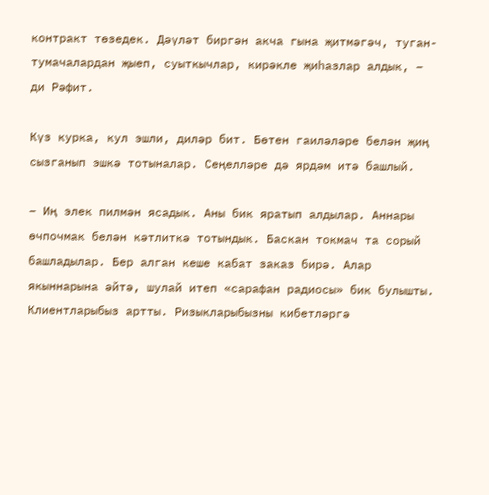контракт төзедек. Дәүләт биргән акча гына җитмәгәч, туган-тумачалардан җыеп, суыткычлар, кирәкле җиһазлар алдык, – ди Рәфит.

Күз курка, кул эшли, диләр бит. Бөтен гаиләләре белән җиң сызганып эшкә тотыналар. Сеңелләре дә ярдәм итә башлый.

– Иң элек пилмән ясадык. Аны бик яратып алдылар. Аннары өчпочмак белән кәтлиткә тотындык. Баскан токмач та сорый башладылар. Бер алган кеше кабат заказ бирә. Алар якыннарына әйтә, шулай итеп «сарафан радиосы» бик булышты. Клиентларыбыз артты. Ризыкларыбызны кибетләргә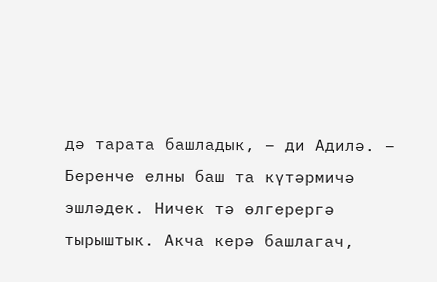дә тарата башладык, – ди Адилә. – Беренче елны баш та күтәрмичә эшләдек. Ничек тә өлгерергә тырыштык. Акча керә башлагач,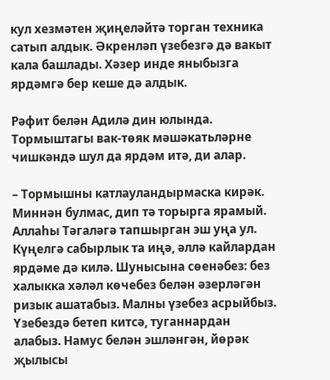кул хезмәтен җиңеләйтә торган техника сатып алдык. Әкренләп үзебезгә дә вакыт кала башлады. Хәзер инде яныбызга ярдәмгә бер кеше дә алдык.

Рәфит белән Адилә дин юлында. Тормыштагы вак-төяк мәшәкатьләрне чишкәндә шул да ярдәм итә, ди алар.

– Тормышны катлауландырмаска кирәк. Миннән булмас, дип тә торырга ярамый. Аллаһы Тәгаләгә тапшырган эш уңа ул. Күңелгә сабырлык та иңә, әллә кайлардан ярдәме дә килә. Шунысына сөенәбез: без халыкка хәләл көчебез белән әзерләгән ризык ашатабыз. Малны үзебез асрыйбыз. Үзебездә бетеп китсә, туганнардан алабыз. Намус белән эшләнгән, йөрәк җылысы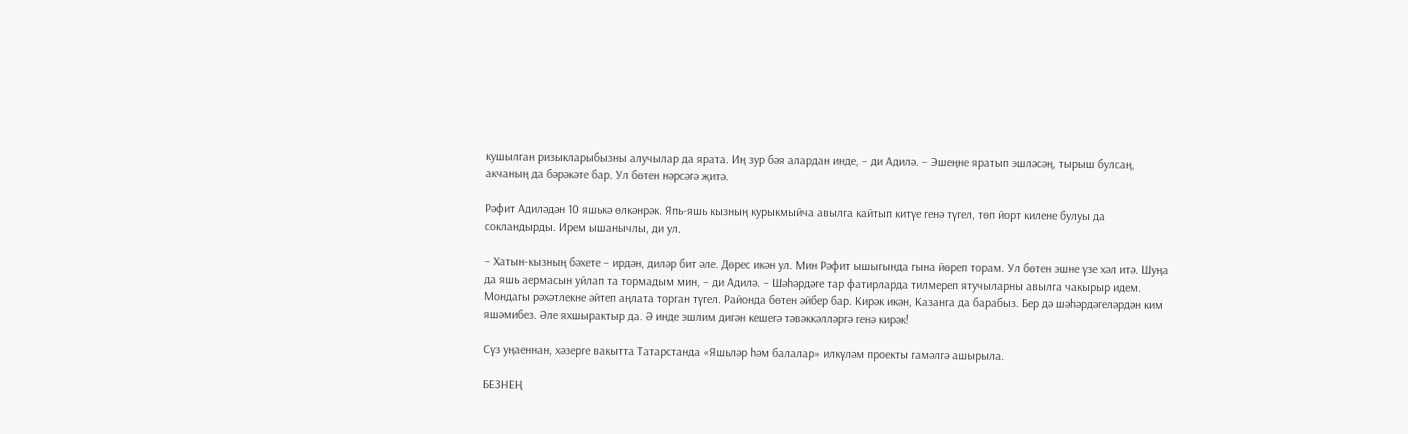кушылган ризыкларыбызны алучылар да ярата. Иң зур бәя алардан инде, – ди Адилә. – Эшеңне яратып эшләсәң, тырыш булсаң, акчаның да бәрәкәте бар. Ул бөтен нәрсәгә җитә.

Рәфит Адиләдән 10 яшькә өлкәнрәк. Япь-яшь кызның курыкмыйча авылга кайтып китүе генә түгел, төп йорт килене булуы да сокландырды. Ирем ышанычлы, ди ул.

– Хатын-кызның бәхете – ирдән, диләр бит әле. Дөрес икән ул. Мин Рәфит ышыгында гына йөреп торам. Ул бөтен эшне үзе хәл итә. Шуңа да яшь аермасын уйлап та тормадым мин, – ди Адилә. – Шәһәрдәге тар фатирларда тилмереп ятучыларны авылга чакырыр идем. Мондагы рәхәтлекне әйтеп аңлата торган түгел. Районда бөтен әйбер бар. Кирәк икән, Казанга да барабыз. Бер дә шәһәрдәгеләрдән ким яшәмибез. Әле яхшырактыр да. Ә инде эшлим дигән кешегә тәвәккәлләргә генә кирәк!

Сүз уңаеннан, хәзерге вакытта Татарстанда «Яшьләр һәм балалар» илкүләм проекты гамәлгә ашырыла.

БЕЗНЕҢ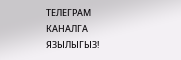ТЕЛЕГРАМ КАНАЛГА ЯЗЫЛЫГЫЗ!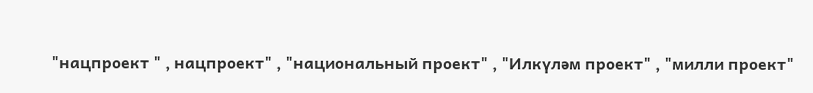"нацпроект " , нацпроект" , "национальный проект" , "Илкүләм проект" , "милли проект"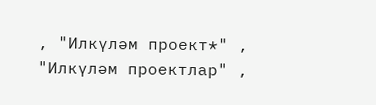, "Илкүләм проект*" , "Илкүләм проектлар" ,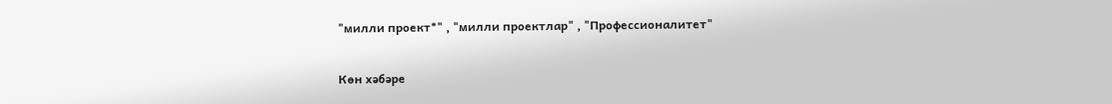"милли проект*" , "милли проектлар" , "Профессионалитет"

Көн хәбәре